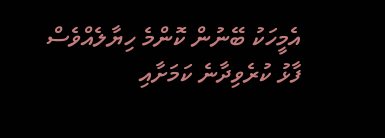އެމީހަކު ބޭނުން ކޮންމެ ހިޔާލެއްވެސް ފާޅު ކުރެވިދާނެ ކަމަށާއި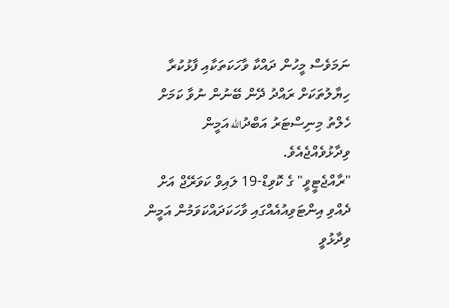ނަމަވެސް މީހުން ދައްކާ ވާހަކަތަކާއި ފާޅުކުރާ ހިޔާލުތަކަށް ރައްދު ދޭން ބޭނުން ނުވާ ކަމަށް ހެލްތު މިނިސްޓަރު އަބްދުالله އަމީން ވިދާޅުވެއްޖެއެވެ.
"ރާއްޖެޓީވީ" ގެ ކޮވިޑް-19 ލައިވް ކަވަރޭޖް އަށް ދެއްވި އިންޓަވިއުއެއްގައި ވާހަކަދައްކަވަމުން އަމީން ވިދާޅުވީ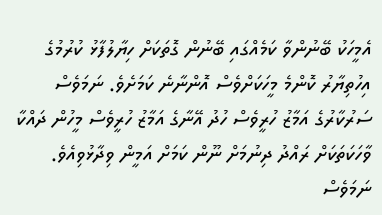އެމީހަކު ބޭނުންވާ ކަމެއްގައި ބޭނުން ގޮތަކަށް ހިޔާލުފާޅު ކުރުމުގެ އިހުތިޔާރު ކޮންމެ މީހަކަށްވެސް އޮންނާނެ ކަމަށެވެ. ނަމަވެސް ސަރުކާރުގެ އަމާޒު ހުރީވެސް ހުދު އޭނާގެ އަމާޒު ހުރީވެސް މީހުން ދައްކާ ވާހަކަތަކަށް ރައްދު ދިނުމަށް ނޫން ކަމަށް އަމީން ވިދާޅުވިއެވެ.
ނަމަވެސް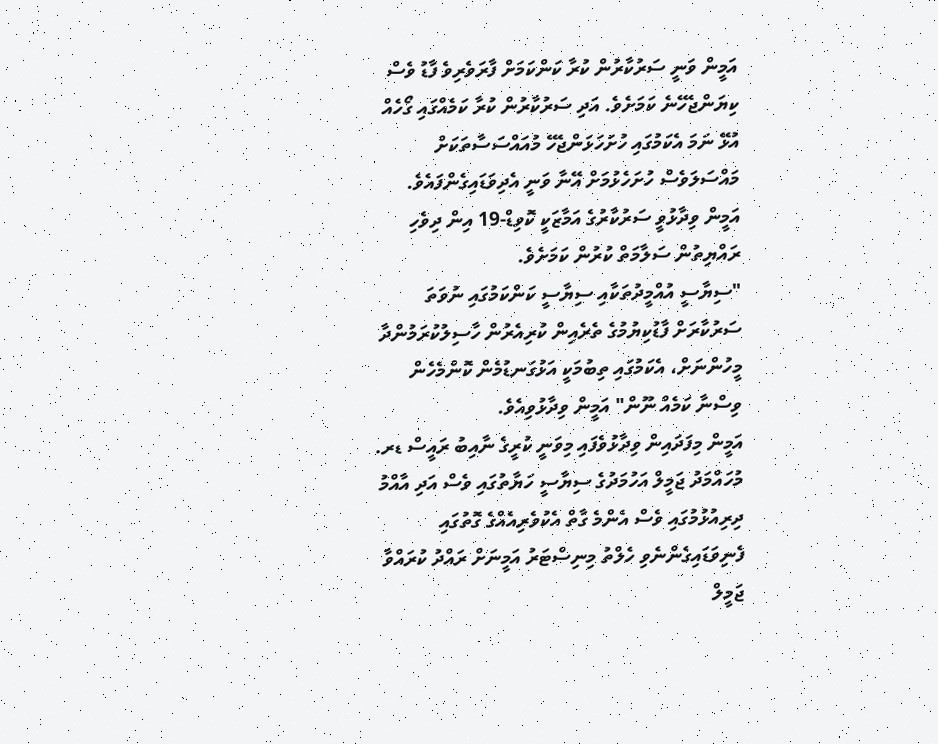އަމީން ވަނީ ސަރުކާރުން ކުރާ ކަންކަމަށް ފާރަވެރިވެ ފާޑު ވެސް ކިޔަންޖެހޭނެ ކަމަށެވެ. އަދި ސަރުކާރުން ކުރާ ކަމެއްގައި ގޯހެއް އުޅޭ ނަމަ އެކަމުގައި ހުށަހަޅަންޖެހޭ މުއައްސަސާތަކަށް މައްސަލަވެސް ހުށަހެޅުމަށް އޭނާ ވަނީ އެދިވަޑައިގެންފައެވެ. އަމީން ވިދާޅުވީ ސަރުކާރުގެ އަމާޒަކީ ކޮވިޑް-19 އިން ދިވެހި ރައްޔިތުން ސަލާމަތް ކުރުން ކަމަށެވެ.
"ސިޔާސީ އުއްމީދުތަކާއި ސިޔާސީ ކަންކަމުގައި ނުވަތަ ސަރުކާރަށް ފާޑުކިޔުމުގެ ތެރެއިން ކުރިއެރުން ހާސިލުކުރަމުންދާ މީހުންނަށް، އެކަމުގައި ތިބުމަކީ އަޅުގަނޑުމެން ކޮންމެހެން ވިސްނާ ކަމެއް ނޫން" އަމީން ވިދާޅުވިއެވެ.
އަމީން މިފަދައިން ވިދާޅުވެފައި މިވަނީ ކުރީގެ ނާއިބު ރައީސް ޑރ. މުހައްމަދު ޖަމީލް އަހުމަދުގެ ސިޔާސީ ހަޔާތުގައި ވެސް އަދި އާއްމު ދިރިއުޅުމުގައި ވެސް އެންމެ ގާތް އެކުވެރިއެއްގެ ގޮތުގައި ފެނިވަޑައިގެންނެވި ހެލްތު މިނިސްޓަރު އަމީނަށް ރައްދު ކުރައްވާ ޖަމީލް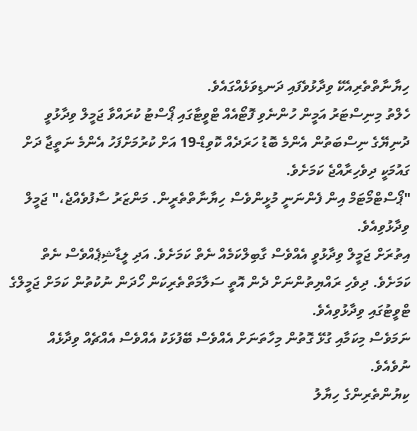ހިޔާނާތްތެރިއެކޭ ވިދާޅުވެފައި ދަނޑިވަޅެއްގައެވެ.
ހެލްތު މިނިސްޓަރު އަމީން ހުންނެވި ފޮޓޯއެއް ޓްވީޓާގައި ޕޯސްޓު ކުރައްވާ ޖަމީލް ވިދާޅުވީ ދުނިޔޭގެ ނިސްބަތުން އެންމެ ބޮޑު ހަރަދެއް ކޮވިޑް-19 އަށް ކުރުމަށްފަހު އެންމެ ނަތީޖާ ދަށް ގައުމަކީ ދިވެހިރާއްޖެ ކަމަށެވެ.
"ޕޯސްޓްމޯޓަމް އިން ފެންނަނީ މުޅީންވެސް ހިޔާނާތްތެރީން. މަންޒަރު ސާފުވެއްޖެ،" ޖަމީލް ވިދާޅުވިއެވެ.
އިތުރަށް ޖަމީލް ވިދާޅުވީ އެއްވެސް ގާބިލްކަމެއް ނެތް ކަމަށެވެ. އަދި ލީޑާޝިޕެއްވެސް ނެތް ކަމަށެވެ. ދިވެހި ރައްޔިތުންނަށް ދެން އޮތީ ސަލާމަތްތެރިކަން ހޯދަން ނުކުތުން ކަމަށް ޖަމީލްގެ ޓްވީޓުގައި ވިދާޅުވިއެވެ.
ނަމަވެސް މިކަމާއި ގުޅޭ ގޮތުން މިހާތަނަށް އެއްވެސް ބޭފުޅަކު އެއްވެސް އެއްޗެއް ވިދާޅެއް ނުވެއެވެ.
ކިޔުންތެރިންގެ ހިޔާލު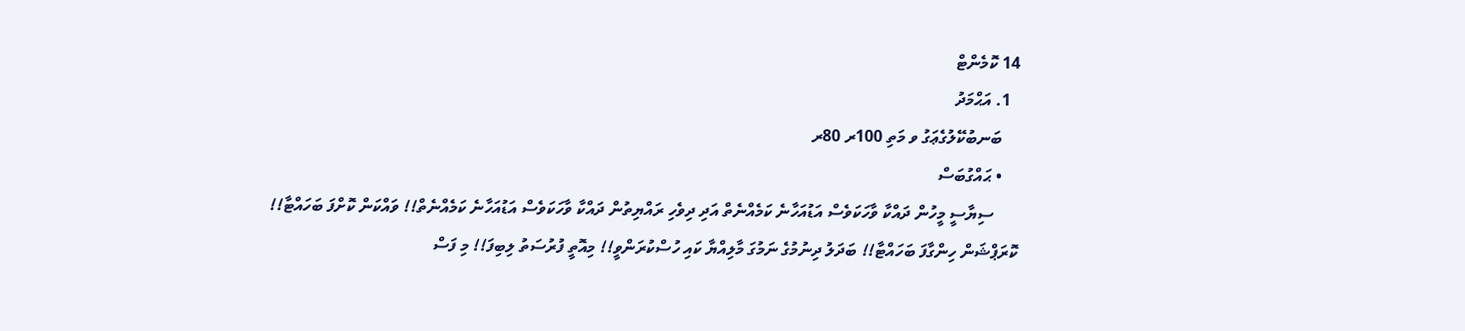14 ކޮމެންޓް
  1. އަޙްމަދު
    ބަނބުކޭލުގެޢަގު ވ މަތި 100ރ 80ރ
    • ޙައްގުބަސް
      ސިޔާސީ މީހުން ދައްކާ ވާހަކަވެސް އަޑުއަހާނެ ކަމެއްނެތް އަދި ދިވެހި ރައްޔިތުން ދައްކާ ވާހަކަވެސް އަޑުއަހާނެ ކަމެއްނެތް!! ވައްކަން ކޮށްފަ ބަހައްޓާ!! ކޮރަޕްޝަން ހިންގާފަ ބަހައްޓާ!! ބަދަލު ދިނުމުގެ ނަމުގަ މާލިއްޔާ ކައި ހުސްކުރަންވީ!! މިއޮތީ ފުރުސަތު ލިބިފަ!! މި ފަސް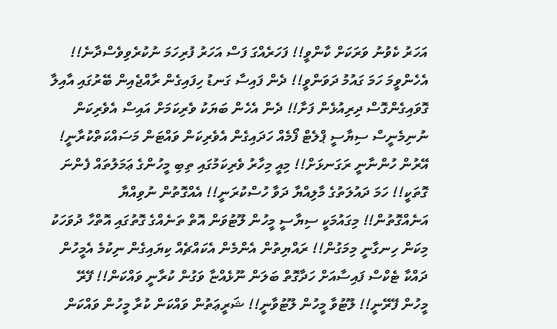އަހަރު ކެވުނު ވަރަކަށް ކާންވީ!! ފަހަރެއްގަ ފަސް އަހަރު ފުރިހަމަ ނުކުރެވިވެސްދާނެ!! އެހެންވީމަ ހަމަ ގައުމު ދަވަންވީ!! ދެން ފައިސާ ގަނޑު ހިފައިގެން ރާއްޖެއިން ބޭރުގައި އާއިލާ ގޮވައިގެންގޮސް ދިރިއުޅެން ފަށާ!! ދެން އެހެން ބަޔަކު ވެރިކަމަށް އައިސް އެވެރިކަން ނުނިމެނީސް ސިޔާސީ ޕްލެޓް ފޯމެއް ހަދައިގެން އެވެރިކަން ވައްޓަން މަސައްކަތްކުރާނީ! އޭރުން ހުންނާނީ ރަގަނޅަށް!! މިއީ މިހާރު ވެރިކަމުގައި ތިބި މީހުންގެ ޢަމަލުތައް ފެންނަ ގޮތަކީ!! ހަމަ ދައުލަތުގެ މާލިއްޔާ ދަވާ ހުސްކުރަނީ!! އެއްގޮތުން ނުވިއްޔާ އަނެއްގޮތުން!! މިގައުމަކީ ސިޔާސީ މީހުން ލޫޓުވަން އޮތް ތަނެއްގެ ގޮތުގައި އޮތްހާ ދުވަހަކު މިކަން ހިނގާނީ މިމަގުން!! ރައްޔިތުން އެންމެން އެކައްޗެއް ކިޔައިގެން ނިކުމެ އެމީހުން ދައްކާ ޓެކްސް ފައިސާއަށް ހަދާގޮތް ބަލަން ނޫޅެއްޏާ ވަގުން ކުރާނީ ވައްކަން!! ފޭރޭ މީހުން ފޭރޭނީ!! ލޫޓުވާ މީހުން ލޫޓުވާނީ!! ޝަރީޢަތުން ވައްކަން ކުރާ މީހުން ވައްކަން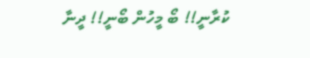ކުރާނީ!! ބޯ މީހުން ބޯނީ!! ދީނާ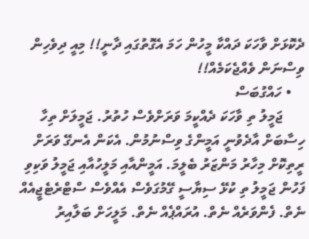ދެކޮޅަށް ވާހަކަ ދައްކާ މީހުން ހަމަ އެގޮތުގައި ދާނީ!! މިއީ ދިވެހިން ވިސްނަން ވެއްޖެކަމެއް!!
    • ހައްގުބަސް
      ޖަމީލު ތި ވާހަކަ ދެއްކީމަ ވަރަށްވެސް ހުތުރު. ޖަމީލަށް ތިހާ ހިސާބަށް އާދެވުނީ އަމީންގެ ވިސްނުމުން. އެކަން އެނގޭ ވަރަށް ރީތިކޮށް މިހާރު މަންޒަރު ބެލީމަ. އަމީންއާއި މަލީހުއާއި ޖަމީލު ވަކިވި ފަހުން ޖަމީލު ތި ކުޅޭ ސިޔާސީ ގޭމުގަވެސް އެއްވެސް ސްޓްރެޓެޖީއެއް ނެތް. ފެންވަރެއް ނެތް. އުރައްޕެއް ނެތް. މަލީހަށް ބަލާއިރު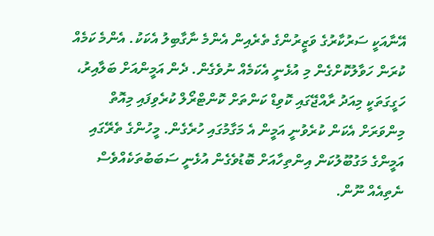އޭނާއަކީ ސަރުކާރުގެ ވަޒީރުންގެ ތެރެއިން އެންމެ ނާގާބިލު އެކަކު. އެންމެ ކަމެއް ކުރަން ހަވާލުކޮށްގެން މި އުޅެނީ އެކަމެއް ނުވެގެން. ދެން އަމީންއަށް ބަލާއިރު، ހަގީގަތަކީ މިއަދު ރާއްޖޭގައި ކޮވިޑް ކަންތަށް ކޮންޓްރޯލް ކުރެވިފައި މިއޮތް މިންވަރަށް އެކަން ކުރެވުނީ އަމީން އެ މަގާމުގައި ހުރެގެން. މީހުންގެ ތެރޭގައި އަމީންގެ މަގުބޫލުކަން އިންތިހާއަށް ބޮޑުވެގެން އުޅެނީ ސަބަބުތަކެއްވެސް ނެތިއެއް ނޫން.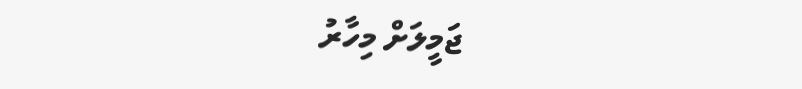ޖަމީލަށް މިހާރު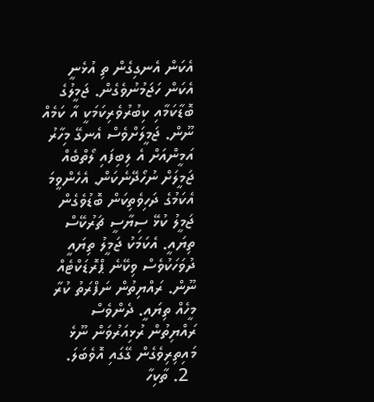އެކަން އެނގިގެން ތި އުޅެނީ އެކަން ހަޖަމުނުވެގެން. ޖަމީލުގެ ބޮޑާކަމާއި ކިބުރުވެރިކަމަކީ އާ ކަމެއް ނޫން. ޖަމީލަށްވެސް އެނގޭ މިހާރު އަމީންއަށް އެ ލިބިފައި ލޯތްބެއް ޖަމީލަށް ނުހޯދޭނެކަން. އެހެންވީމަ އެކަމުގެ ދަހިވެތިކަން ބޮޑުވެގެން ޖަމީލު ކުޅޭ ސިޔާސީ ޗަރުކޭސް ތިޔައީ. އެކަމަކު ޖަމީލު ތިޔައީ ދުވަހަކުވެސް ވިކޭނެ ޕްރޮޑަކްޓެއް ނޫން. ރައްޔިތުން ނަފްރަތު ކުރާ މީހެއް ތިޔައީ. ދެންވެސް ރައްޔިތުން ރުޅިއަރުވަން ނޫޅެ މައިތިރިވެގެން ގޭގައި އޮވެބަލަ.
  2. ތާކިހާ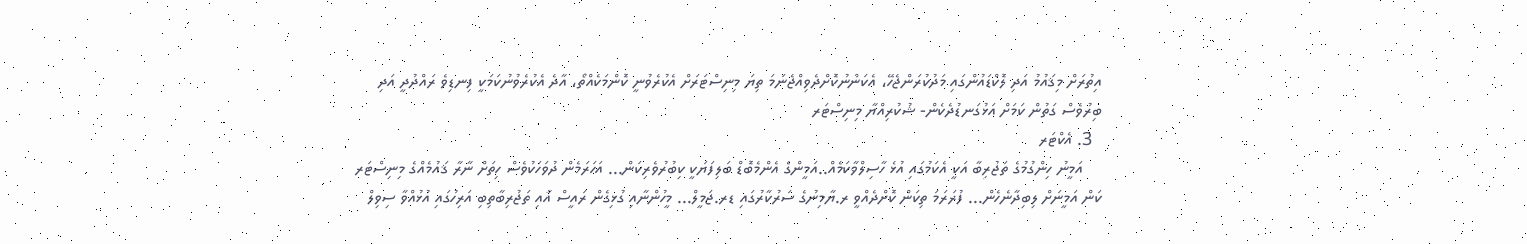އިތުރަށް މިޤައުމު އަދި ލޮކްޑައުންގައި މަދުކުރަންޖެހޭ، އެކަންނުކޮށްދެވިއްޖެނަމަ ތިޔަ މިނިސްޓަރަށް އެކުރެވުނީ ކޮންމަކެއްތޯ، އާދެ އެކުރެވުނުކަމަކީ ފިނޑިވެ ރައްދުދީ އަދި ބިރުވެސް ގަތުން ކަމަށް އަޅުގަނޑުދެކެން- ޝުކުރިއްޔާ މިނިސްޓަރ
  3. އެކްޓަރ
    އަމީނު ހިންގުމުގެ ތަޖުރިބާ އަކީ އެކަމުގައި އުޅެ ހާސިލްވާކަމެއް..އަމީންގެ އެންމެބޮޑް ބަލިފަޔަކީ ކިބުރުވެރިކަން... އަހަރަމެން ދުވަހަކުވެސް ހިތަށް ނާރާ ޤައުމެއްގެ މިނިސްޓަރ ކަން އަމީނަށް ލިބިދާނެހެން... ފުރަރަމަ ތިކަން ކޮށްދެއްވީ ރ.ޔާމިނުގެ ސަރުކާރުގައި ޑރ.ޖަމީލް... މީހުންނާއި ގުޅިގެން ރައީސް އާއި ތަޖުރިބާތިބި އަރިހުގައި އުޅުއްވާ ސިވިލް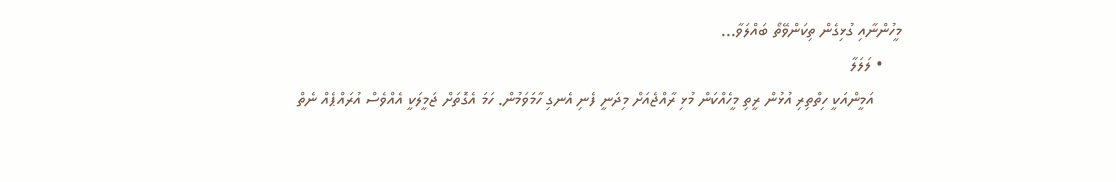މީހުންނާއި ގުޅިގެން ތިކަންވޭތޯ ބައްލަވާ...
    • ލަލަލާ
      އަމީންއަކީ ހިތްތިރި އުޅުން ރީތި މީހެއްކަން މުޅި ރާއްޖެއަށް މިދަނީ ފެނި އެނގި ހާމަވަމުން. ހަމަ އެގޮތަށް ޖަމީލަކީ އެއްވެސް އުރައްޕެއް ނެތް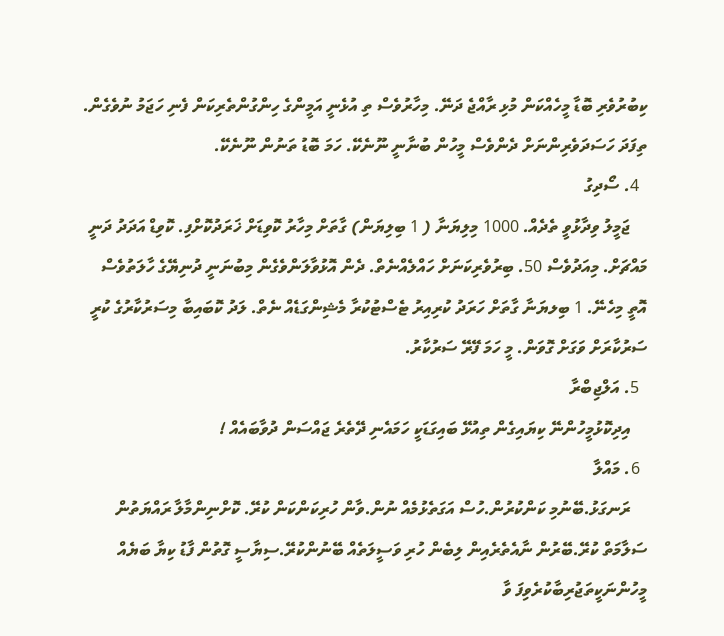ކިބުރުވެރި ބޮޑާ މީހެއްކަން މުޅި ރާއްޖެ ދަނޭ. މިހާރުވެސް ތި އުޅެނީ އަމީންގެ ހިންގުންތެރިކަން ފެނި ހަޖަމު ނުވެގެން. ތިފަދަ ހަސަދަވެރިންނަށް ދެންވެސް މީހުން ބުނާނީ ނޫނެކޭ. ހަމަ ބޮޑު ތަނުން ނޫނެކޭ.
  4. ސޯދިގު
    ޖަމީލު ވިދާޅުވީ ތެދެއް. 1000 މިލިޔަނާ ( 1 ބިލިޔަން) ގާތަށް މިހާރު ކޮވިޑަށް ޚަރަދުކޮށްފި. ކޮވިޑް އަދަދު ދަނީ މައްޗަށް. މިއަދުވެސް 50. ބިރުވެރިކަނަށް ހައްލެއްނެތް. ދެން އޮޅުވާލަންވެގެން މިބުނަނީ ދުނިޔޭގެ ހާލަތުވެސް އޮތީ މިހެނޭ. 1 ބިލޔަނާ ގާތަށް ހަރަދު ކުރިއިރު ޓެސްޓުކުރާ މެޝިންގަޑެއް ނެތް. ލަދު ކޮބައިބާ މިސަރުކާރުގެ ކުރީ ސަރުކާރަށް ވަގަށް ގޮވަން. މީ ހަމަ ފޭރޭ ސަރުކާރު.
  5. އަލްޖިބްރާ
    އިދިކޮޅުމީހުންނޭ ކިޔައިގެން ތިއުޅޭ ބައިގަޑަކީ ހަމައެނި ދޭތެރެ ޖައްސަން ދުވާބައެއް !
  6. މައްލާ
    ރަނގަޅު.ބޭނުމި ކަންކުރުން.ހުސް އަގަތެޅުމެއް ނުން.ވާން ހުރިކަންކަން ކުރޭ. ކޮށްނިންމާލާ ރައްޔަތުން ސަލާމަތް ކުރޭ.ބޭރުން ނާއެތެރެއިން ލިބެން ހުރި ވަސީލަތެއް ބޭނުންކުރޭ.ސިޔާސީ ގޮތުން ފާޑު ކިޔާ ބަޔެއް މީހުންނަކީތަޖުރިބާކުރެވިފަ ވާ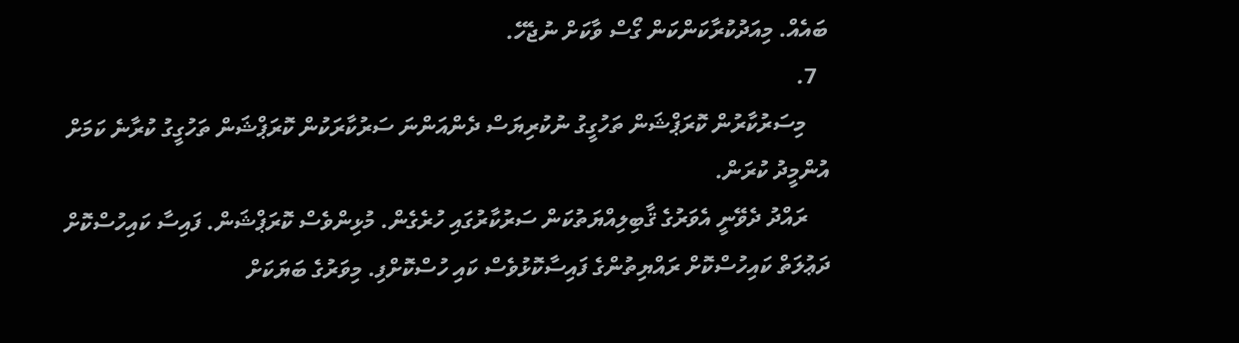ބައެއް. މިއަދުކުރާކަންކަން ގޯސް ވާކަށް ނުޖެހޭ.
  7.
    މިސަރުކާރުން ކޮރަޕްޝަން ތަހުގީގު ނުކުރިޔަސް ދެންއަންނަ ސަރުކާރަކުން ކޮރަޕްޝަން ތަހުގީގު ކުރާނެ ކަމަށް އުންމީދު ކުރަން.
    ރައްދު ދެވޭނީ އެވަރުގެ ޤާބިލިއްޔަތުކަން ސަރުކާރުގައި ހުރެގެން. މުޅިންވެސް ކޮރަޕްޝަން. ފައިސާ ކައިހުސްކޮށް ދަޢުލަތް ކައިހުސްކޮށް ރައްޔިތުންގެ ފައިސާކޮޅުވެސް ކައި ހުސްކޮށްފި. މިވަރުގެ ބަޔަކަށް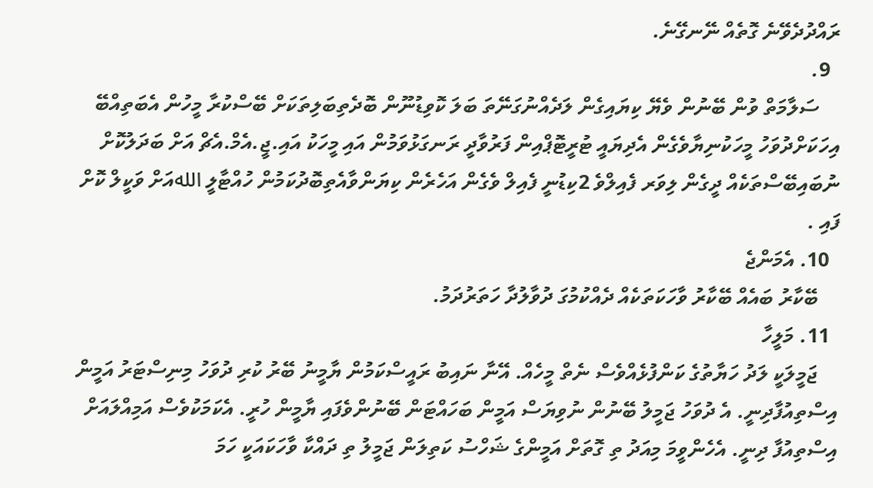ރައްދުދެވޭނެ ގޮތެއް ނޭނގޭނެ.
  9.
    ސަލާމަތް ވުން ބޭނުން ވެޔޭ ކިޔައިގެން ލަދެއްނުގަނޭތަ ބަލަ ކޮވިޑުނޫން ބޮދެތިބަލިތަކަށް ބޭސްކުރާ މީހުން އެބަތިއްބޭ އިހަކަށްދުވަހު މީހަކުނިޔާވެގެން އެދިޔައީ ޓުރީޓޮޕްއިން ފަރުވާދީ ރަނގަޅުވަމުން އައި މީހަކު އައި.ޖީ.އެމް.އެޗް އަށް ބަދަލުކޮށް ނުބައިބޭސްތަކެއް ދީގެން ލިވަރ ފެއިލްވެ 2ކިޑުނީ ފެއިލް ވެގެން އަހެރެން ކިޔަންވާއެތިބޮދުކަމުން ހުއްޓާލީ اللهއަށް ވަކީލް ކޮށް ފައި .
  10. އެމަންޖެ
    ބޭކާރު ބައެއް ބޭކާރު ވާހަކަތަކެއް ދެއްކުމުގަ ދުވާލުދާ ހަތަރުދަމު.
  11. މަލީހާ
    ޖަމީލަކީ ލަދު ހަޔާތުގެ ކަންފުޅެއްވެސް ނެތް މީހެއް. އޭނާ ނައިބު ރައީސްކަމުން ޔާމީނު ބޭރު ކުރި ދުވަހު މިނިސްޓަރު އަމީން އިސްތިއުފާދިނީ. އެ ދުވަހު ޖަމީލު ބޭނުން ނުވިޔަސް އަމީން ބަހައްޓަން ބޭނުންވެފައި ޔާމީން ހުރީ. އެކަމަކުވެސް އަމިއްލައަށް އިސްތިއުފާ ދިނީ. އެހެންވީމަ މިއަދު ތި ގޮތަށް އަމީންގެ ޝަހްސު ކަތިލަން ޖަމީލު ތި ދައްކާ ވާހަކައަކީ ހަމަ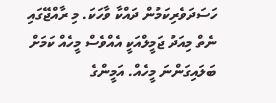ހަސަދަވެރިކަމުން ދައްކާ ވާހަކަ. މި ރާއްޖޭގައި ނެތް މިއަދު ޖަމީލްއަކީ އެއްވެސް މީހެއް ކަމަށް ބަލައިގަންނަ މީހެއް. އަމީންގެ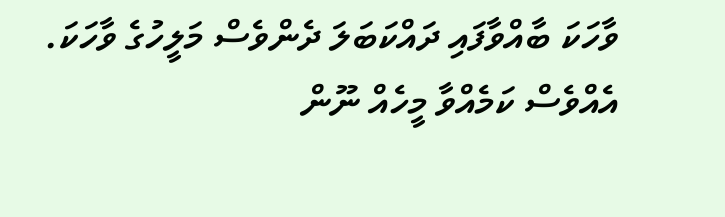ވާހަކަ ބާއްވާފައި ދައްކަބަލަ ދެންވެސް މަލީހުގެ ވާހަކަ. އެއްވެސް ކަމެއްވާ މީހެއް ނޫން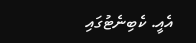އެއީ. ކެބިނެޓުގައި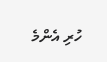ހުރި އެންމެ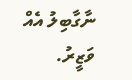ނާގާބިލު އެއް ވަޒީރު.